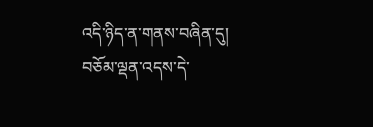འདི་ཉིད་ན་གནས་བཞིན་དུ། བཅོམ་ལྡན་འདས་དེ་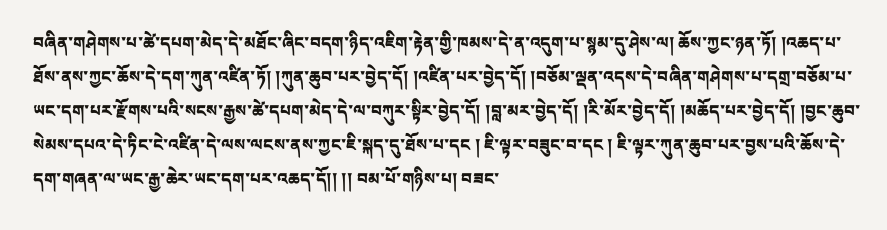བཞིན་གཤེགས་པ་ཚེ་དཔག་མེད་དེ་མཐོང་ཞིང་བདག་ཉིད་འཇིག་རྟེན་གྱི་ཁམས་དེ་ན་འདུག་པ་སྙམ་དུ་ཤེས་ལ། ཆོས་ཀྱང་ཉན་ཏོ། །འཆད་པ་ཐོས་ནས་ཀྱང་ཆོས་དེ་དག་ཀུན་འཛིན་ཏོ། །ཀུན་ཆུབ་པར་བྱེད་དོ། །འཛིན་པར་བྱེད་དོ། །བཅོམ་ལྡན་འདས་དེ་བཞིན་གཤེགས་པ་དགྲ་བཅོམ་པ་ཡང་དག་པར་རྫོགས་པའི་སངས་རྒྱས་ཚེ་དཔག་མེད་དེ་ལ་བཀུར་སྟིར་བྱེད་དོ། །བླ་མར་བྱེད་དོ། །རི་མོར་བྱེད་དོ། །མཆོད་པར་བྱེད་དོ། །བྱང་ཆུབ་སེམས་དཔའ་དེ་ཏིང་ངེ་འཛིན་དེ་ལས་ལངས་ནས་ཀྱང་ཇི་སྐད་དུ་ཐོས་པ་དང ། ཇི་ལྟར་བཟུང་བ་དང ། ཇི་ལྟར་ཀུན་ཆུབ་པར་བྱས་པའི་ཆོས་དེ་དག་གཞན་ལ་ཡང་རྒྱ་ཆེར་ཡང་དག་པར་འཆད་དོ།། །། བམ་པོ་གཉིས་པ། བཟང་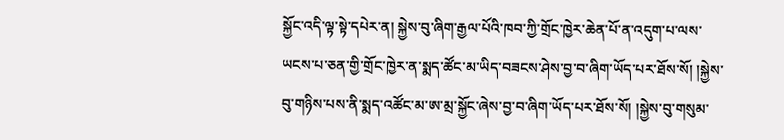སྐྱོང་འདི་ལྟ་སྟེ་དཔེར་ན། སྐྱེས་བུ་ཞིག་རྒྱལ་པོའི་ཁབ་ཀྱི་གྲོང་ཁྱེར་ཆེན་པོ་ན་འདུག་པ་ལས་ཡངས་པ་ཅན་གྱི་གྲོང་ཁྱེར་ན་སྨད་ཚོང་མ་ཡིད་བཟངས་ཤེས་བྱ་བ་ཞིག་ཡོད་པར་ཐོས་སོ། །སྐྱེས་བུ་གཉིས་པས་ནི་སྨད་འཚོང་མ་ཨ་མྲ་སྐྱོང་ཞེས་བྱ་བ་ཞིག་ཡོད་པར་ཐོས་སོ། །སྐྱེས་བུ་གསུམ་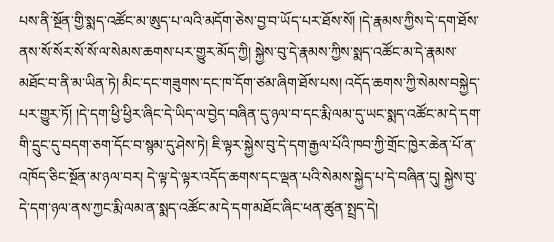པས་ནི་སྔོན་གྱི་སྨད་འཚོང་མ་ཨུད་པ་ལའི་མདོག་ཅེས་བྱ་བ་ཡོད་པར་ཐོས་སོ། །དེ་རྣམས་ཀྱིས་དེ་དག་ཐོས་ནས་སོ་སོར་སོ་སོ་ལ་སེམས་ཆགས་པར་གྱུར་མོད་ཀྱི། སྐྱེས་བུ་དེ་རྣམས་ཀྱིས་སྨད་འཚོང་མ་དེ་རྣམས་མཐོང་བ་ནི་མ་ཡིན་ཏེ། མིང་དང་གཟུགས་དང་ཁ་དོག་ཙམ་ཞིག་ཐོས་པས། འདོད་ཆགས་ཀྱི་སེམས་བསྐྱེད་པར་གྱུར་ཏོ། །དེ་དག་ཕྱི་ཕྱིར་ཞིང་དེ་ཡིད་ལ་བྱེད་བཞིན་དུ་ཉལ་བ་དང་རྨི་ལམ་དུ་ཡང་སྨད་འཚོང་མ་དེ་དག་གི་དྲུང་དུ་བདག་ཅག་དོང་བ་སྙམ་དུ་ཤེས་ཏེ། ཇི་ལྟར་སྐྱེས་བུ་དེ་དག་རྒྱལ་པོའི་ཁབ་ཀྱི་གྲོང་ཁྱེར་ཆེན་པོ་ན་འཁོད་ཅིང་སྔོན་མ་ཉལ་བར། དེ་ལྟ་དེ་ལྟར་འདོད་ཆགས་དང་ལྡན་པའི་སེམས་སྐྱེད་པ་དེ་བཞིན་དུ། སྐྱེས་བུ་དེ་དག་ཉལ་ནས་ཀྱང་རྨི་ལམ་ན་སྨད་འཚོང་མ་དེ་དག་མཐོང་ཞིང་ཕན་ཚུན་སྤྲད་དེ།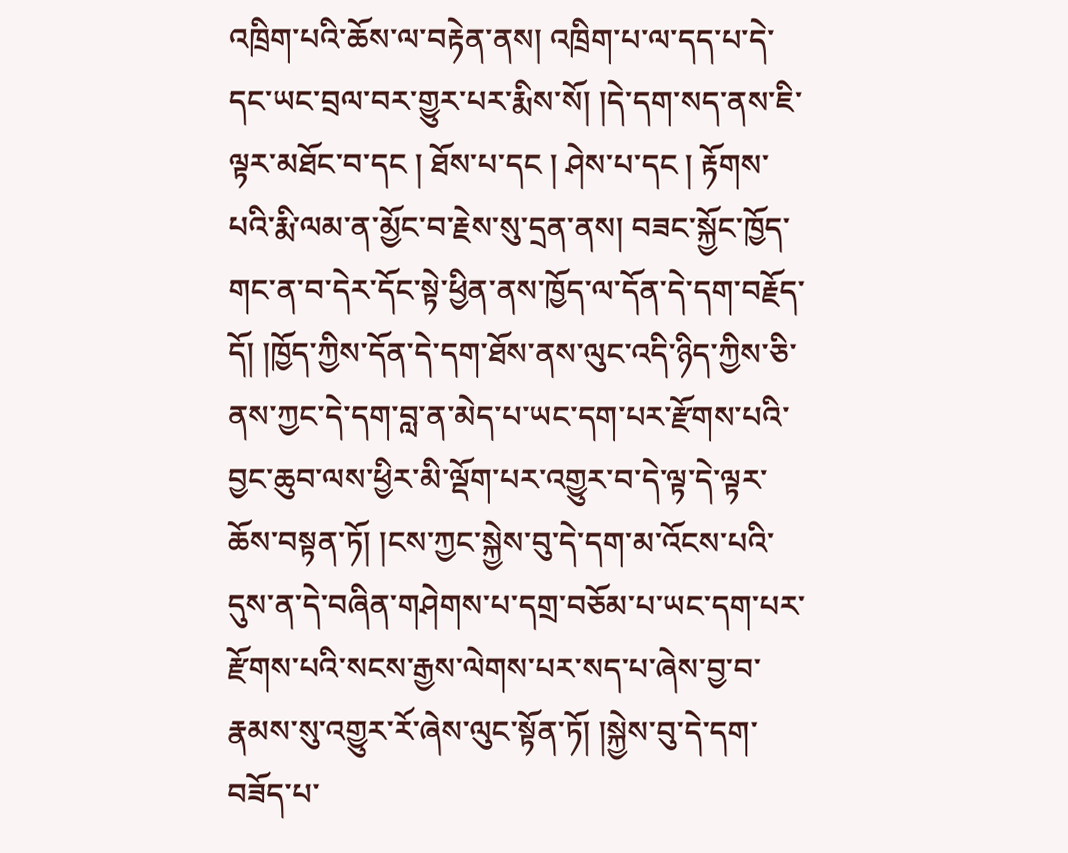འཁྲིག་པའི་ཆོས་ལ་བརྟེན་ནས། འཁྲིག་པ་ལ་དད་པ་དེ་དང་ཡང་བྲལ་བར་གྱུར་པར་རྨིས་སོ། །དེ་དག་སད་ནས་ཇི་ལྟར་མཐོང་བ་དང ། ཐོས་པ་དང ། ཤེས་པ་དང ། རྟོགས་པའི་རྨི་ལམ་ན་མྱོང་བ་རྗེས་སུ་དྲན་ནས། བཟང་སྐྱོང་ཁྱོད་གང་ན་བ་དེར་དོང་སྟེ་ཕྱིན་ནས་ཁྱོད་ལ་དོན་དེ་དག་བརྗོད་དོ། །ཁྱོད་ཀྱིས་དོན་དེ་དག་ཐོས་ནས་ལུང་འདི་ཉིད་ཀྱིས་ཅི་ནས་ཀྱང་དེ་དག་བླ་ན་མེད་པ་ཡང་དག་པར་རྫོགས་པའི་བྱང་ཆུབ་ལས་ཕྱིར་མི་ལྡོག་པར་འགྱུར་བ་དེ་ལྟ་དེ་ལྟར་ཆོས་བསྟན་ཏོ། །ངས་ཀྱང་སྐྱེས་བུ་དེ་དག་མ་འོངས་པའི་དུས་ན་དེ་བཞིན་གཤེགས་པ་དགྲ་བཅོམ་པ་ཡང་དག་པར་རྫོགས་པའི་སངས་རྒྱས་ལེགས་པར་སད་པ་ཞེས་བྱ་བ་རྣམས་སུ་འགྱུར་རོ་ཞེས་ལུང་སྟོན་ཏོ། །སྐྱེས་བུ་དེ་དག་བཟོད་པ་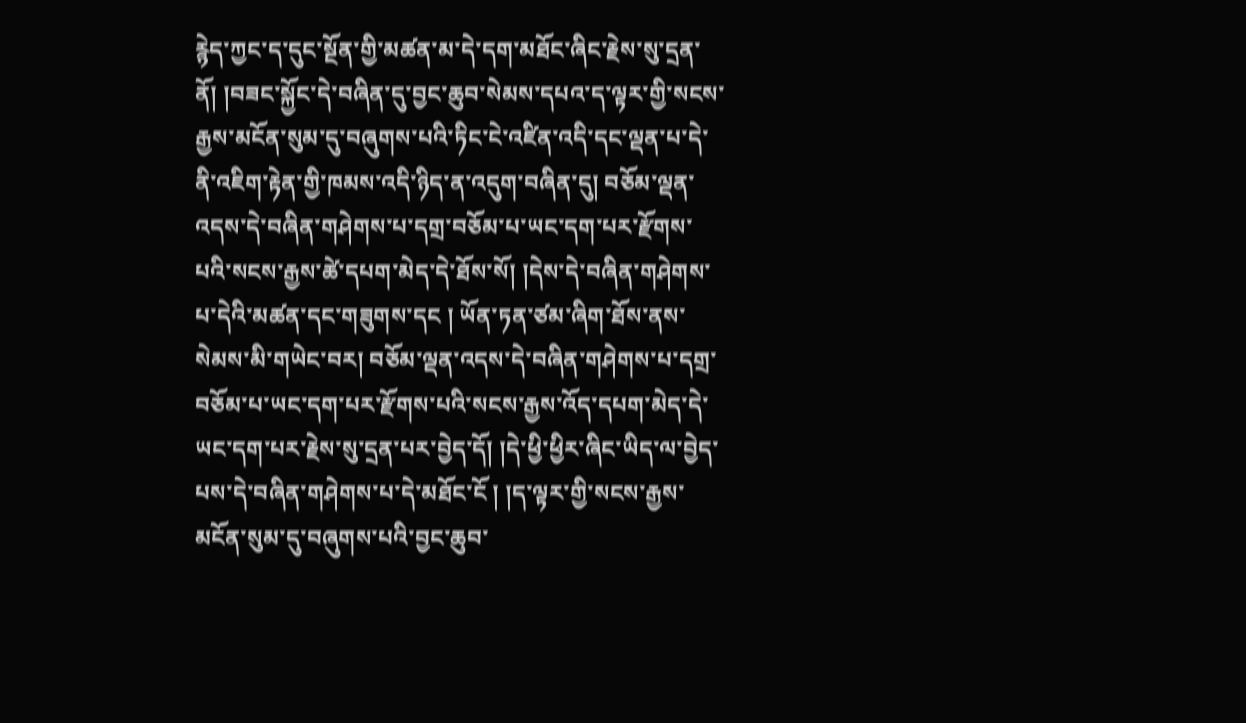རྙེད་ཀྱང་ད་དུང་སྔོན་གྱི་མཚན་མ་དེ་དག་མཐོང་ཞིང་རྗེས་སུ་དྲན་ནོ། །བཟང་སྐྱོང་དེ་བཞིན་དུ་བྱང་ཆུབ་སེམས་དཔའ་ད་ལྟར་གྱི་སངས་རྒྱས་མངོན་སུམ་དུ་བཞུགས་པའི་ཏིང་ངེ་འཛིན་འདི་དང་ལྡན་པ་དེ་ནི་འཇིག་རྟེན་གྱི་ཁམས་འདི་ཉིད་ན་འདུག་བཞིན་དུ། བཅོམ་ལྡན་འདས་དེ་བཞིན་གཤེགས་པ་དགྲ་བཅོམ་པ་ཡང་དག་པར་རྫོགས་པའི་སངས་རྒྱས་ཚེ་དཔག་མེད་དེ་ཐོས་སོ། །དེས་དེ་བཞིན་གཤེགས་པ་དེའི་མཚན་དང་གཟུགས་དང ། ཡོན་ཏན་ཙམ་ཞིག་ཐོས་ནས་སེམས་མི་གཡེང་བར། བཅོམ་ལྡན་འདས་དེ་བཞིན་གཤེགས་པ་དགྲ་བཅོམ་པ་ཡང་དག་པར་རྫོགས་པའི་སངས་རྒྱས་འོད་དཔག་མེད་དེ་ཡང་དག་པར་རྗེས་སུ་དྲན་པར་བྱེད་དོ། །དེ་ཕྱི་ཕྱིར་ཞིང་ཡིད་ལ་བྱེད་པས་དེ་བཞིན་གཤེགས་པ་དེ་མཐོང་ངོ ། །ད་ལྟར་གྱི་སངས་རྒྱས་མངོན་སུམ་དུ་བཞུགས་པའི་བྱང་ཆུབ་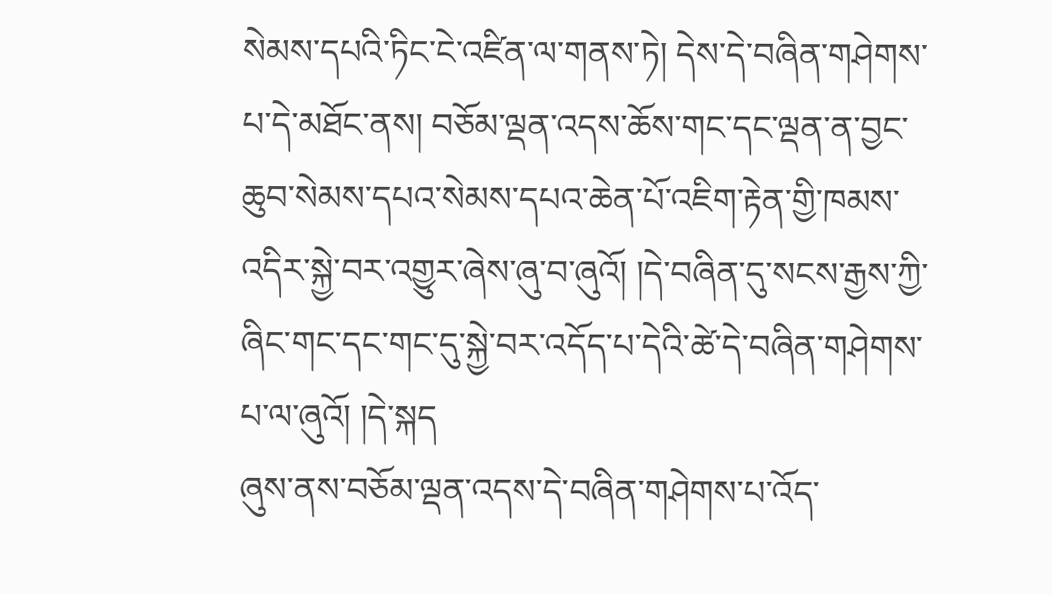སེམས་དཔའི་ཏིང་ངེ་འཛིན་ལ་གནས་ཏེ། དེས་དེ་བཞིན་གཤེགས་པ་དེ་མཐོང་ནས། བཅོམ་ལྡན་འདས་ཆོས་གང་དང་ལྡན་ན་བྱང་ཆུབ་སེམས་དཔའ་སེམས་དཔའ་ཆེན་པོ་འཇིག་རྟེན་གྱི་ཁམས་འདིར་སྐྱེ་བར་འགྱུར་ཞེས་ཞུ་བ་ཞུའོ། །དེ་བཞིན་དུ་སངས་རྒྱས་ཀྱི་ཞིང་གང་དང་གང་དུ་སྐྱེ་བར་འདོད་པ་དེའི་ཚེ་དེ་བཞིན་གཤེགས་པ་ལ་ཞུའོ། །དེ་སྐད
ཞུས་ནས་བཅོམ་ལྡན་འདས་དེ་བཞིན་གཤེགས་པ་འོད་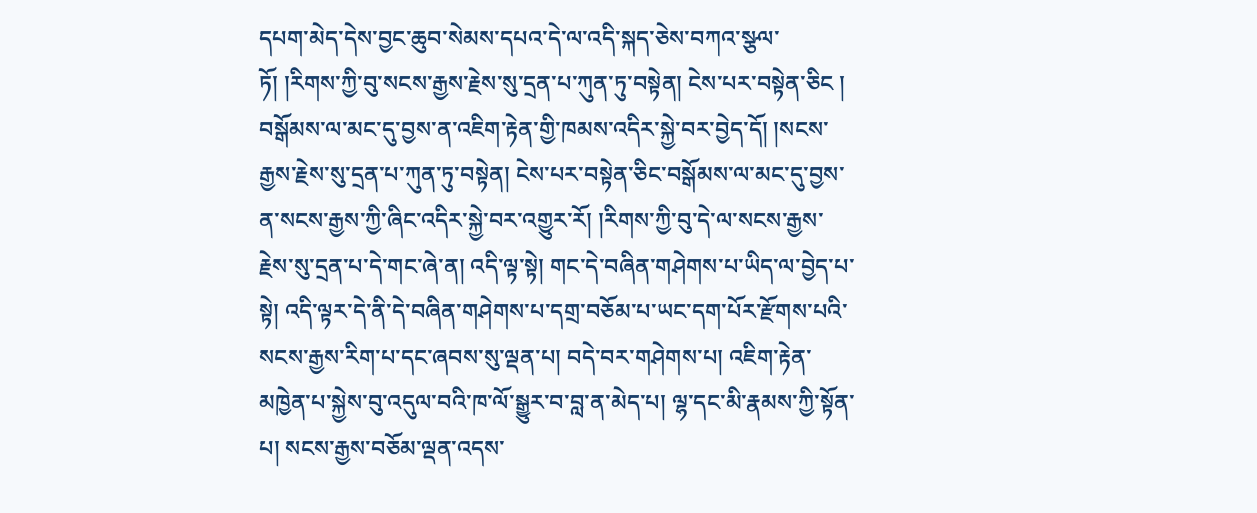དཔག་མེད་དེས་བྱང་ཆུབ་སེམས་དཔའ་དེ་ལ་འདི་སྐད་ཅེས་བཀའ་སྩལ་ཏོ། །རིགས་ཀྱི་བུ་སངས་རྒྱས་རྗེས་སུ་དྲན་པ་ཀུན་ཏུ་བསྟེན། ངེས་པར་བསྟེན་ཅིང ། བསྒོམས་ལ་མང་དུ་བྱས་ན་འཇིག་རྟེན་གྱི་ཁམས་འདིར་སྐྱེ་བར་བྱེད་དོ། །སངས་རྒྱས་རྗེས་སུ་དྲན་པ་ཀུན་ཏུ་བསྟེན། ངེས་པར་བསྟེན་ཅིང་བསྒོམས་ལ་མང་དུ་བྱས་ན་སངས་རྒྱས་ཀྱི་ཞིང་འདིར་སྐྱེ་བར་འགྱུར་རོ། །རིགས་ཀྱི་བུ་དེ་ལ་སངས་རྒྱས་རྗེས་སུ་དྲན་པ་དེ་གང་ཞེ་ན། འདི་ལྟ་སྟེ། གང་དེ་བཞིན་གཤེགས་པ་ཡིད་ལ་བྱེད་པ་སྟེ། འདི་ལྟར་དེ་ནི་དེ་བཞིན་གཤེགས་པ་དགྲ་བཅོམ་པ་ཡང་དག་པོར་རྫོགས་པའི་སངས་རྒྱས་རིག་པ་དང་ཞབས་སུ་ལྡན་པ། བདེ་བར་གཤེགས་པ། འཇིག་རྟེན་མཁྱེན་པ་སྐྱེས་བུ་འདུལ་བའི་ཁ་ལོ་སྒྱུར་བ་བླ་ན་མེད་པ། ལྷ་དང་མི་རྣམས་ཀྱི་སྟོན་པ། སངས་རྒྱས་བཅོམ་ལྡན་འདས་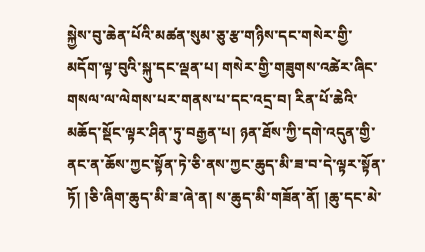སྐྱེས་བུ་ཆེན་པོའི་མཚན་སུམ་ཅུ་རྩ་གཉིས་དང་གསེར་གྱི་མདོག་ལྟ་བུའི་སྐུ་དང་ལྡན་པ། གསེར་གྱི་གཟུགས་འཚེར་ཞིང་གསལ་ལ་ལེགས་པར་གནས་པ་དང་འདྲ་བ། རིན་པོ་ཆེའི་མཆོད་སྡོང་ལྟར་ཤིན་ཏུ་བརྒྱན་པ། ཉན་ཐོས་ཀྱི་དགེ་འདུན་གྱི་ནང་ན་ཆོས་ཀྱང་སྟོན་ཏེ་ཅི་ནས་ཀྱང་ཆུད་མི་ཟ་བ་དེ་ལྟར་སྟོན་ཏོ། །ཅི་ཞིག་ཆུད་མི་ཟ་ཞེ་ན། ས་ཆུད་མི་གཟོན་ནོ། །ཆུ་དང་མེ་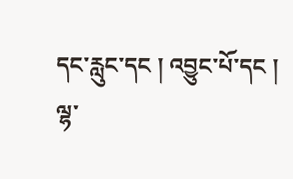དང་རླུང་དང ། འབྱུང་པོ་དང ། ལྷ་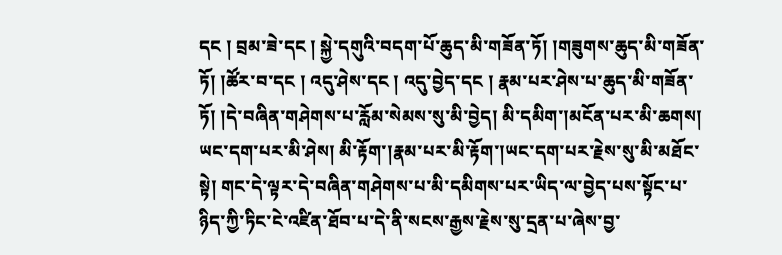དང ། བྲམ་ཟེ་དང ། སྐྱེ་དགུའི་བདག་པོ་ཆུད་མི་གཟོན་ཏོ། །གཟུགས་ཆུད་མི་གཟོན་ཏོ། །ཚོར་བ་དང ། འདུ་ཤེས་དང ། འདུ་བྱེད་དང ། རྣམ་པར་ཤེས་པ་ཆུད་མི་གཟོན་ཏོ། །དེ་བཞིན་གཤེགས་པ་རློམ་སེམས་སུ་མི་བྱེད། མི་དམིག་།མངོན་པར་མི་ཆགས། ཡང་དག་པར་མི་ཤེས། མི་རྟོག་།རྣམ་པར་མི་རྟོག་།ཡང་དག་པར་རྗེས་སུ་མི་མཐོང་སྟེ། གང་དེ་ལྟར་དེ་བཞིན་གཤེགས་པ་མི་དམིགས་པར་ཡིད་ལ་བྱེད་པས་སྟོང་པ་ཉིད་ཀྱི་ཏིང་ངེ་འཛིན་ཐོབ་པ་དེ་ནི་སངས་རྒྱས་རྗེས་སུ་དྲན་པ་ཞེས་བྱ་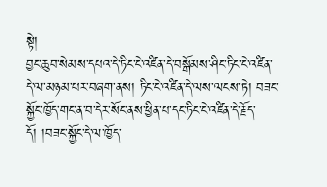སྟེ།
བྱང་ཆུབ་སེམས་དཔའ་དེ་ཏིང་ངེ་འཛིན་དེ་བསྒོམས་ཤིང་ཏིང་ངེ་འཛིན་དེ་ལ་མཉམ་པར་བཞག་ནས། ཏིང་ངེ་འཛིན་དེ་ལས་ལངས་ཏེ། བཟང་སྐྱོང་ཁྱོད་གང་ན་བ་དེར་སོང་ནས་ཕྱིན་པ་དང་ཏིང་ངེ་འཛིན་དེ་རྗོད་དོ། །བཟང་སྐྱོང་དེ་ལ་ཁྱོད་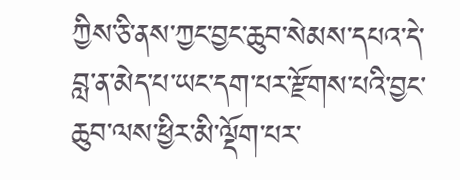ཀྱིས་ཅི་ནས་ཀྱང་བྱང་ཆུབ་སེམས་དཔའ་དེ་བླ་ན་མེད་པ་ཡང་དག་པར་རྫོགས་པའི་བྱང་ཆུབ་ལས་ཕྱིར་མི་ལྡོག་པར་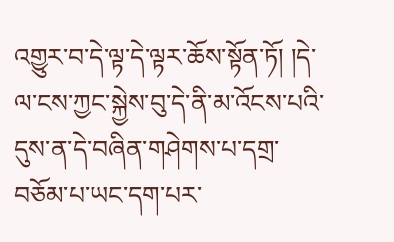འགྱུར་བ་དེ་ལྟ་དེ་ལྟར་ཆོས་སྟོན་ཏོ། །དེ་ལ་ངས་ཀྱང་སྐྱེས་བུ་དེ་ནི་མ་འོངས་པའི་དུས་ན་དེ་བཞིན་གཤེགས་པ་དགྲ་བཅོམ་པ་ཡང་དག་པར་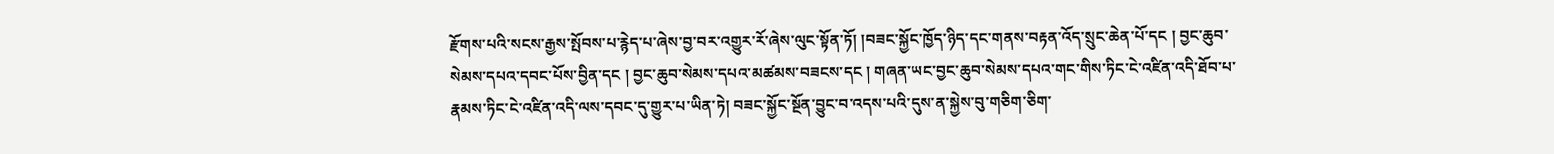རྫོགས་པའི་སངས་རྒྱས་སྤོབས་པ་རྙེད་པ་ཞེས་བྱ་བར་འགྱུར་རོ་ཞེས་ལུང་སྟོན་ཏོ། །བཟང་སྐྱོང་ཁྱོད་ཉིད་དང་གནས་བརྟན་འོད་སྲུང་ཆེན་པོ་དང ། བྱང་ཆུབ་སེམས་དཔའ་དབང་པོས་བྱིན་དང ། བྱང་ཆུབ་སེམས་དཔའ་མཚམས་བཟངས་དང ། གཞན་ཡང་བྱང་ཆུབ་སེམས་དཔའ་གང་གིས་ཏིང་ངེ་འཛིན་འདི་ཐོབ་པ་རྣམས་ཏིང་ངེ་འཛིན་འདི་ལས་དབང་དུ་གྱུར་པ་ཡིན་ཏེ། བཟང་སྐྱོང་སྔོན་བྱུང་བ་འདས་པའི་དུས་ན་སྐྱེས་བུ་གཅིག་ཅིག་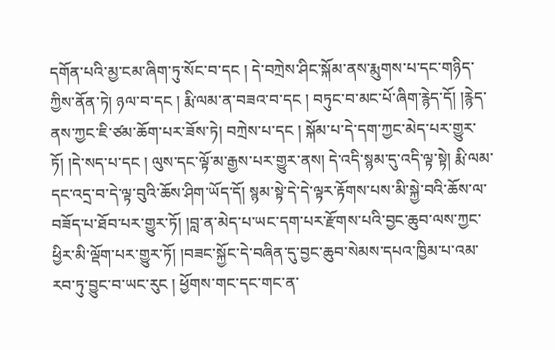དགོན་པའི་མྱ་ངམ་ཞིག་ཏུ་སོང་བ་དང ། དེ་བཀྲེས་ཤིང་སྐོམ་ནས་རྨུགས་པ་དང་གཉིད་ཀྱིས་ནོན་ཏེ། ཉལ་བ་དང ། རྨི་ལམ་ན་བཟའ་བ་དང ། བཏུང་བ་མང་པོ་ཞིག་རྙེད་དོ། །རྙེད་ནས་ཀྱང་ཇི་ཙམ་ཆོག་པར་ཟོས་ཏེ། བཀྲེས་པ་དང ། སྐོམ་པ་དེ་དག་ཀྱང་མེད་པར་གྱུར་ཏོ། །དེ་སད་པ་དང ། ལུས་དང་ལྟོ་མ་རྒྱས་པར་གྱུར་ནས། དེ་འདི་སྙམ་དུ་འདི་ལྟ་སྟེ། རྨི་ལམ་དང་འདྲ་བ་དེ་ལྟ་བུའི་ཆོས་ཤིག་ཡོད་དོ། སྙམ་སྟེ་དེ་དེ་ལྟར་རྟོགས་པས་མི་སྐྱེ་བའི་ཆོས་ལ་བཟོད་པ་ཐོབ་པར་གྱུར་ཏོ། །བླ་ན་མེད་པ་ཡང་དག་པར་རྫོགས་པའི་བྱང་ཆུབ་ལས་ཀྱང་ཕྱིར་མི་ལྡོག་པར་གྱུར་ཏོ། །བཟང་སྐྱོང་དེ་བཞིན་དུ་བྱང་ཆུབ་སེམས་དཔའ་ཁྱིམ་པ་འམ་རབ་ཏུ་བྱུང་བ་ཡང་རུང ། ཕྱོགས་གང་དང་གང་ན་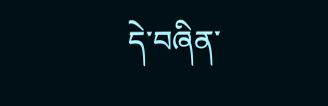དེ་བཞིན་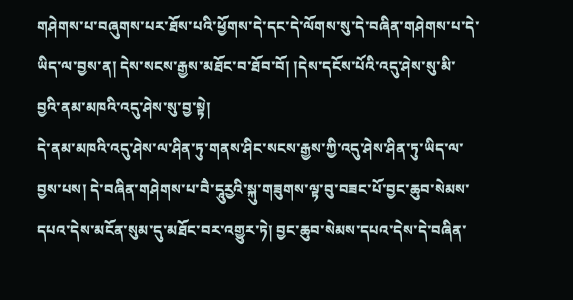གཤེགས་པ་བཞུགས་པར་ཐོས་པའི་ཕྱོགས་དེ་དང་དེ་ལོགས་སུ་དེ་བཞིན་གཤེགས་པ་དེ་ཡིད་ལ་བྱས་ན། དེས་སངས་རྒྱས་མཐོང་བ་ཐོབ་བོ། །དེས་དངོས་པོའི་འདུ་ཤེས་སུ་མི་བྱའི་ནམ་མཁའི་འདུ་ཤེས་སུ་བྱ་སྟེ།
དེ་ནམ་མཁའི་འདུ་ཤེས་ལ་ཤིན་ཏུ་གནས་ཤིང་སངས་རྒྱས་ཀྱི་འདུ་ཤེས་ཤིན་ཏུ་ཡིད་ལ་བྱས་པས། དེ་བཞིན་གཤེགས་པ་བཻ་དཱུརྱའི་སྐུ་གཟུགས་ལྟ་བུ་བཟང་པོ་བྱང་ཆུབ་སེམས་དཔའ་དེས་མངོན་སུམ་དུ་མཐོང་བར་འགྱུར་ཏེ། བྱང་ཆུབ་སེམས་དཔའ་དེས་དེ་བཞིན་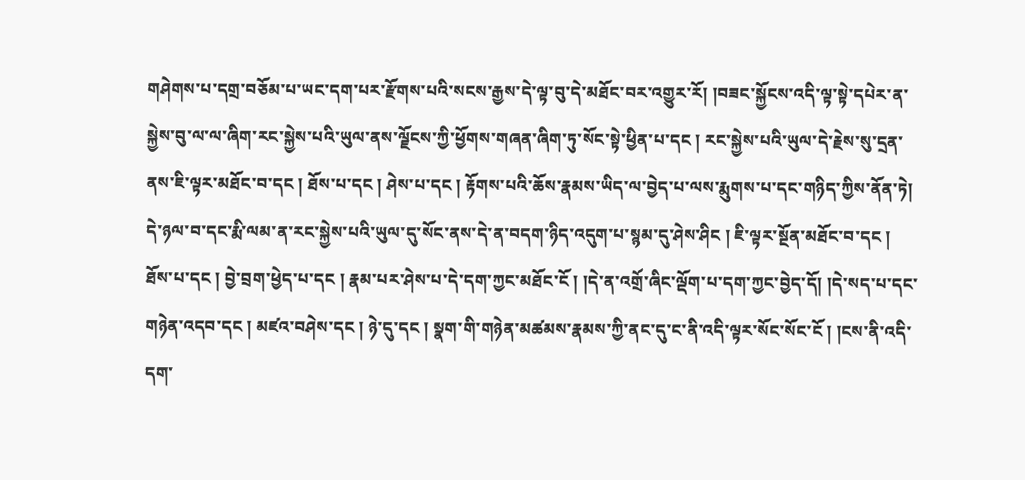གཤེགས་པ་དགྲ་བཅོམ་པ་ཡང་དག་པར་རྫོགས་པའི་སངས་རྒྱས་དེ་ལྟ་བུ་དེ་མཐོང་བར་འགྱུར་རོ། །བཟང་སྐྱོངས་འདི་ལྟ་སྟེ་དཔེར་ན་སྐྱེས་བུ་ལ་ལ་ཞིག་རང་སྐྱེས་པའི་ཡུལ་ནས་ལྗོངས་ཀྱི་ཕྱོགས་གཞན་ཞིག་ཏུ་སོང་སྟེ་ཕྱིན་པ་དང ། རང་སྐྱེས་པའི་ཡུལ་དེ་རྗེས་སུ་དྲན་ནས་ཇི་ལྟར་མཐོང་བ་དང ། ཐོས་པ་དང ། ཤེས་པ་དང ། རྟོགས་པའི་ཆོས་རྣམས་ཡིད་ལ་བྱེད་པ་ལས་རྨུགས་པ་དང་གཉིད་ཀྱིས་ནོན་ཏེ། དེ་ཉལ་བ་དང་རྨི་ལམ་ན་རང་སྐྱེས་པའི་ཡུལ་དུ་སོང་ནས་དེ་ན་བདག་ཉིད་འདུག་པ་སྙམ་དུ་ཤེས་ཤིང ། ཇི་ལྟར་སྔོན་མཐོང་བ་དང ། ཐོས་པ་དང ། བྱེ་བྲག་ཕྱེད་པ་དང ། རྣམ་པར་ཤེས་པ་དེ་དག་ཀྱང་མཐོང་ངོ ། །དེ་ན་འགྲོ་ཞིང་ལྡོག་པ་དག་ཀྱང་བྱེད་དོ། །དེ་སད་པ་དང་གཉེན་འདབ་དང ། མཛའ་བཤེས་དང ། ཉེ་དུ་དང ། སྣག་གི་གཉེན་མཚམས་རྣམས་ཀྱི་ནང་དུ་ང་ནི་འདི་ལྟར་སོང་སོང་ངོ ། །ངས་ནི་འདི་དག་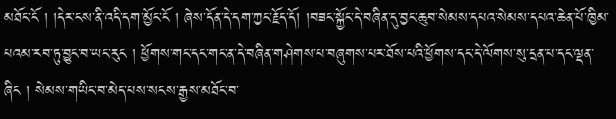མཐོང་ངོ ། །དེར་ངས་ནི་འདི་དག་མྱོང་ངོ ། ཞེས་དོན་དེ་དག་ཀྱང་རྗོད་དོ། །བཟང་སྐྱོང་དེ་བཞིན་དུ་བྱང་ཆུབ་སེམས་དཔའ་སེམས་དཔའ་ཆེན་པོ་ཁྱིམ་པའམ་རབ་ཏུ་བྱུང་བ་ཡང་རུང ། ཕྱོགས་གང་དང་གང་ན་དེ་བཞིན་གཤེགས་པ་བཞུགས་པར་ཐོས་པའི་ཕྱོགས་དང་དེ་ལོགས་སུ་དྲན་པ་དང་ལྡན་ཞིང ། སེམས་གཡིང་བ་མེད་པས་སངས་རྒྱས་མཐོང་བ་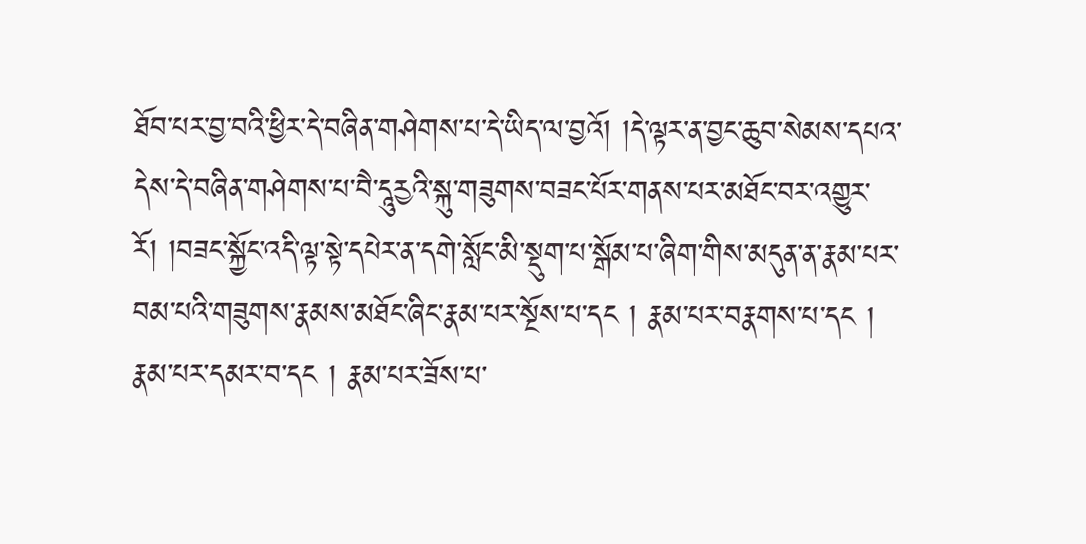ཐོབ་པར་བྱ་བའི་ཕྱིར་དེ་བཞིན་གཤེགས་པ་དེ་ཡིད་ལ་བྱའོ། །དེ་ལྟར་ན་བྱང་ཆུབ་སེམས་དཔའ་དེས་དེ་བཞིན་གཤེགས་པ་བཻ་དཱུརྱའི་སྐུ་གཟུགས་བཟང་པོར་གནས་པར་མཐོང་བར་འགྱུར་རོ། །བཟང་སྐྱོང་འདི་ལྟ་སྟེ་དཔེར་ན་དགེ་སློང་མི་སྡུག་པ་སྒོམ་པ་ཞིག་གིས་མདུན་ན་རྣམ་པར་བམ་པའི་གཟུགས་རྣམས་མཐོང་ཞིང་རྣམ་པར་སྔོས་པ་དང ། རྣམ་པར་བརྣགས་པ་དང ། རྣམ་པར་དམར་བ་དང ། རྣམ་པར་ཟོས་པ་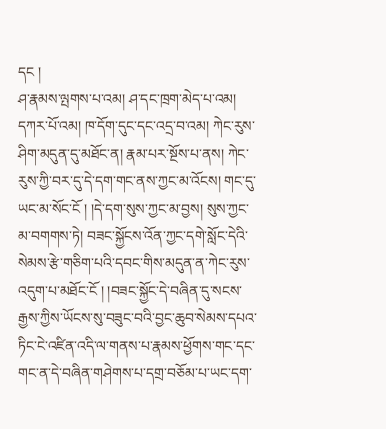དང །
ཤ་རྣམས་ལྤགས་པ་འམ། ཤ་དང་ཁྲག་མེད་པ་འམ། དཀར་པོ་འམ། ཁ་དོག་དུང་དང་འདྲ་བ་འམ། ཀེང་རུས་ཤིག་མདུན་དུ་མཐོང་ན། རྣམ་པར་སྔོས་པ་ནས། ཀེང་རུས་ཀྱི་བར་དུ་དེ་དག་གང་ནས་ཀྱང་མ་འོངས། གང་དུ་ཡང་མ་སོང་ངོ ། །དེ་དག་སུས་ཀྱང་མ་བྱས། སུས་ཀྱང་མ་བགགས་ཏེ། བཟང་སྐྱོངས་འོན་ཀྱང་དགེ་སློང་དེའི་སེམས་རྩེ་གཅིག་པའི་དབང་གིས་མདུན་ན་ཀེང་རུས་འདུག་པ་མཐོང་ངོ ། །བཟང་སྐྱོང་དེ་བཞིན་དུ་སངས་རྒྱས་ཀྱིས་ཡོངས་སུ་བཟུང་བའི་བྱང་ཆུབ་སེམས་དཔའ་ཏིང་ངེ་འཛིན་འདི་ལ་གནས་པ་རྣམས་ཕྱོགས་གང་དང་གང་ན་དེ་བཞིན་གཤེགས་པ་དགྲ་བཅོམ་པ་ཡང་དག་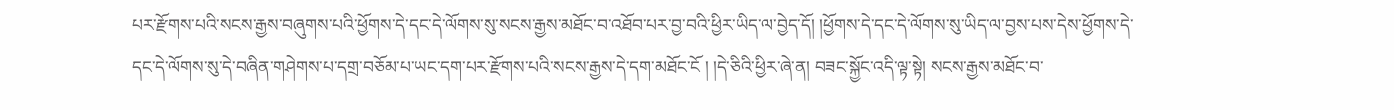པར་རྫོགས་པའི་སངས་རྒྱས་བཞུགས་པའི་ཕྱོགས་དེ་དང་དེ་ལོགས་སུ་སངས་རྒྱས་མཐོང་བ་འཐོབ་པར་བྱ་བའི་ཕྱིར་ཡིད་ལ་བྱེད་དོ། །ཕྱོགས་དེ་དང་དེ་ལོགས་སུ་ཡིད་ལ་བྱས་པས་དེས་ཕྱོགས་དེ་དང་དེ་ལོགས་སུ་དེ་བཞིན་གཤེགས་པ་དགྲ་བཅོམ་པ་ཡང་དག་པར་རྫོགས་པའི་སངས་རྒྱས་དེ་དག་མཐོང་ངོ ། །དེ་ཅིའི་ཕྱིར་ཞེ་ན། བཟང་སྐྱོང་འདི་ལྟ་སྟེ། སངས་རྒྱས་མཐོང་བ་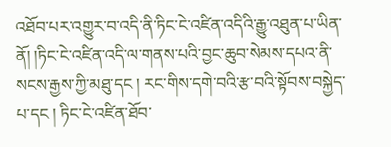འཐོབ་པར་འགྱུར་བ་འདི་ནི་ཏིང་ངེ་འཛིན་འདིའི་རྒྱུ་འཐུན་པ་ཡིན་ནོ། །ཏིང་ངེ་འཛིན་འདི་ལ་གནས་པའི་བྱང་ཆུབ་སེམས་དཔའ་ནི་སངས་རྒྱས་ཀྱི་མཐུ་དང ། རང་གིས་དགེ་བའི་རྩ་བའི་སྟོབས་བསྐྱེད་པ་དང ། ཏིང་ངེ་འཛིན་ཐོབ་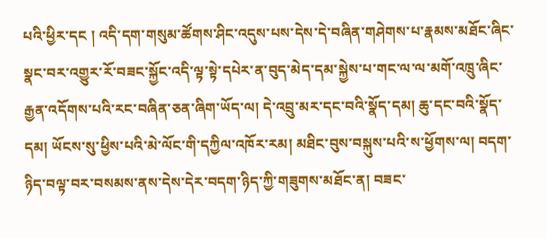པའི་ཕྱིར་དང ། འདི་དག་གསུམ་ཚོགས་ཤིང་འདུས་པས་དེས་དེ་བཞིན་གཤེགས་པ་རྣམས་མཐོང་ཞིང་སྣང་བར་འགྱུར་རོ་བཟང་སྐྱོང་འདི་ལྟ་སྟེ་དཔེར་ན་བུད་མེད་དམ་སྐྱེས་པ་གང་ལ་ལ་མགོ་འཁྲུ་ཞིང་རྒྱན་འདོགས་པའི་རང་བཞིན་ཅན་ཞིག་ཡོད་ལ། དེ་འབྲུ་མར་དང་བའི་སྣོད་དམ། ཆུ་དང་བའི་སྣོད་དམ། ཡོངས་སུ་ཕྱིས་པའི་མེ་ལོང་གི་དཀྱིལ་འཁོར་རམ། མཐིང་བུས་བསྐུས་པའི་ས་ཕྱོགས་ལ། བདག་ཉིད་བལྟ་བར་བསམས་ནས་དེས་དེར་བདག་ཉིད་ཀྱི་གཟུགས་མཐོང་ན། བཟང་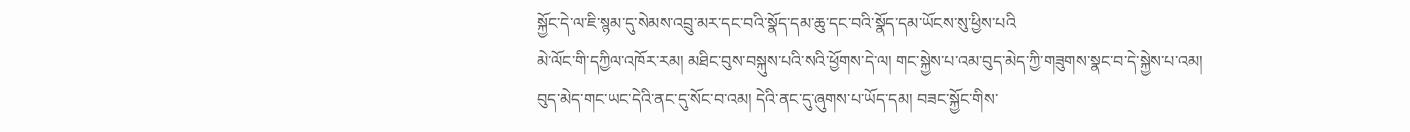སྐྱོང་དེ་ལ་ཇི་སྙམ་དུ་སེམས་འབྲུ་མར་དང་བའི་སྣོད་དམ་ཆུ་དང་བའི་སྣོད་དམ་ཡོངས་སུ་ཕྱིས་པའི
མེ་ལོང་གི་དཀྱིལ་འཁོར་རམ། མཐིང་བུས་བསྐུས་པའི་སའི་ཕྱོགས་དེ་ལ། གང་སྐྱེས་པ་འམ་བུད་མེད་ཀྱི་གཟུགས་སྣང་བ་དེ་སྐྱེས་པ་འམ། བུད་མེད་གང་ཡང་དེའི་ནང་དུ་སོང་བ་འམ། དེའི་ནང་དུ་ཞུགས་པ་ཡོད་དམ། བཟང་སྐྱོང་གིས་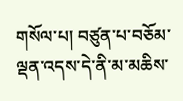གསོལ་པ། བཙུན་པ་བཅོམ་ལྡན་འདས་དེ་ནི་མ་མཆིས་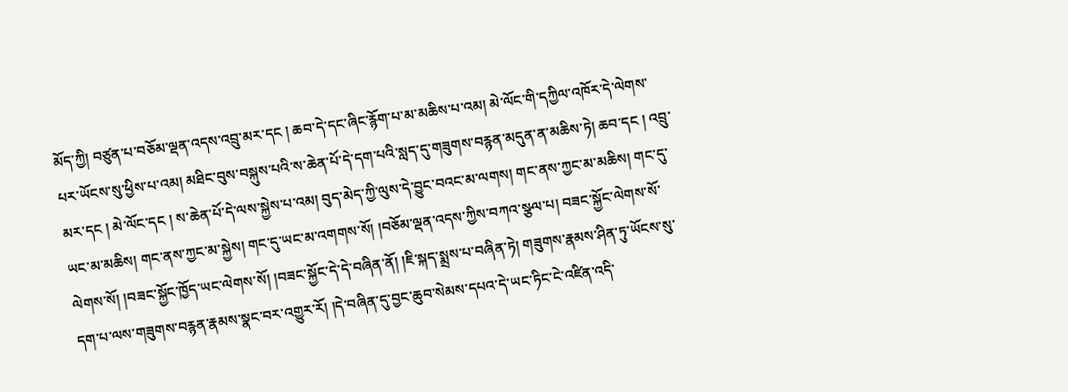མོད་ཀྱི། བཙུན་པ་བཅོམ་ལྡན་འདས་འབྲུ་མར་དང ། ཆབ་དེ་དང་ཞིང་རྙོག་པ་མ་མཆིས་པ་འམ། མེ་ལོང་གི་དཀྱིལ་འཁོར་དེ་ལེགས་པར་ཡོངས་སུ་ཕྱིས་པ་འམ། མཐིང་བུས་བསྐུས་པའི་ས་ཆེན་པོ་དེ་དག་པའི་སླད་དུ་གཟུགས་བརྙན་མདུན་ན་མཆིས་ཏེ། ཆབ་དང ། འབྲུ་མར་དང ། མེ་ལོང་དང ། ས་ཆེན་པོ་དེ་ལས་སྐྱེས་པ་འམ། བུད་མེད་ཀྱི་ལུས་དེ་བྱུང་བའང་མ་ལགས། གང་ནས་ཀྱང་མ་མཆིས། གང་དུ་ཡང་མ་མཆིས། གང་ནས་ཀྱང་མ་སྐྱེས། གང་དུ་ཡང་མ་འགགས་སོ། །བཅོམ་ལྡན་འདས་ཀྱིས་བཀའ་སྩལ་པ། བཟང་སྐྱོང་ལེགས་སོ་ལེགས་སོ། །བཟང་སྐྱོང་ཁྱོད་ཡང་ལེགས་སོ། །བཟང་སྐྱོང་དེ་དེ་བཞིན་ནོ། །ཇི་སྐད་སྨྲས་པ་བཞིན་ཏེ། གཟུགས་རྣམས་ཤིན་ཏུ་ཡོངས་སུ་དག་པ་ལས་གཟུགས་བརྙན་རྣམས་སྣང་བར་འགྱུར་རོ། །དེ་བཞིན་དུ་བྱང་ཆུབ་སེམས་དཔའ་དེ་ཡང་ཏིང་ངེ་འཛིན་འདི་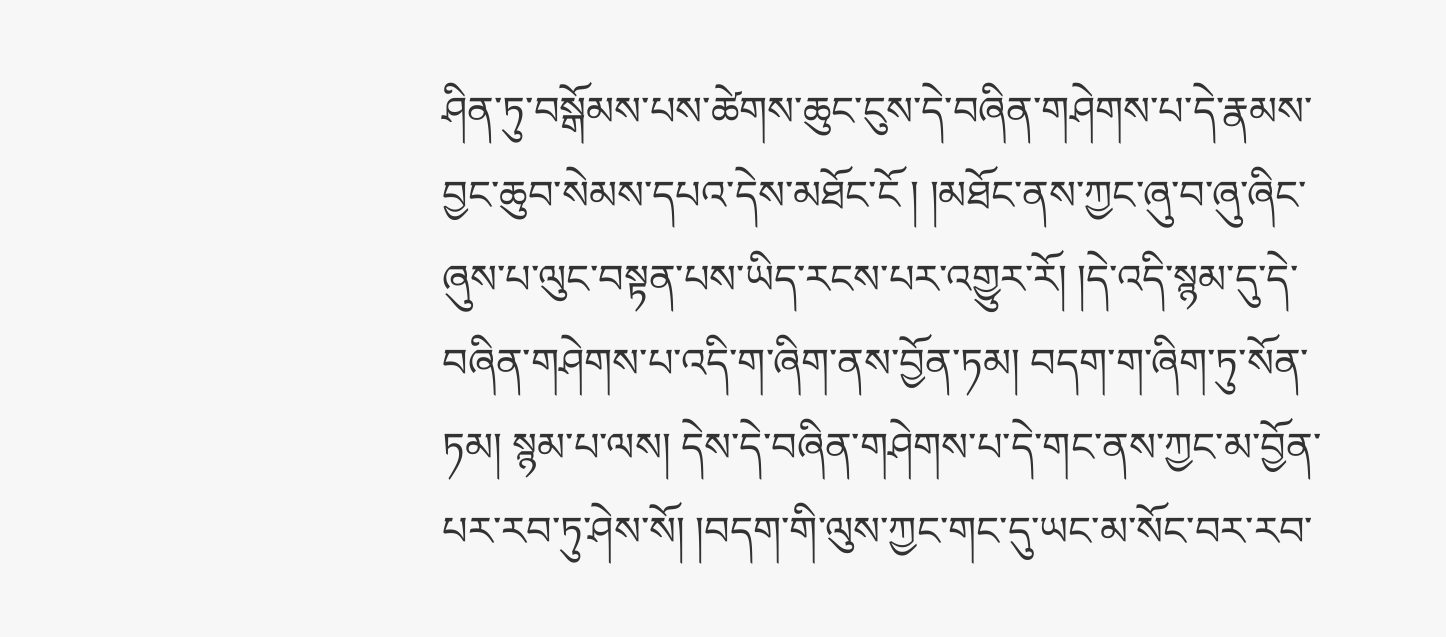ཤིན་ཏུ་བསྒོམས་པས་ཚེགས་ཆུང་ངུས་དེ་བཞིན་གཤེགས་པ་དེ་རྣམས་བྱང་ཆུབ་སེམས་དཔའ་དེས་མཐོང་ངོ ། །མཐོང་ནས་ཀྱང་ཞུ་བ་ཞུ་ཞིང་ཞུས་པ་ལུང་བསྟན་པས་ཡིད་རངས་པར་འགྱུར་རོ། །དེ་འདི་སྙམ་དུ་དེ་བཞིན་གཤེགས་པ་འདི་ག་ཞིག་ནས་བྱོན་ཏམ། བདག་ག་ཞིག་ཏུ་སོན་ཏམ། སྙམ་པ་ལས། དེས་དེ་བཞིན་གཤེགས་པ་དེ་གང་ནས་ཀྱང་མ་བྱོན་པར་རབ་ཏུ་ཤེས་སོ། །བདག་གི་ལུས་ཀྱང་གང་དུ་ཡང་མ་སོང་བར་རབ་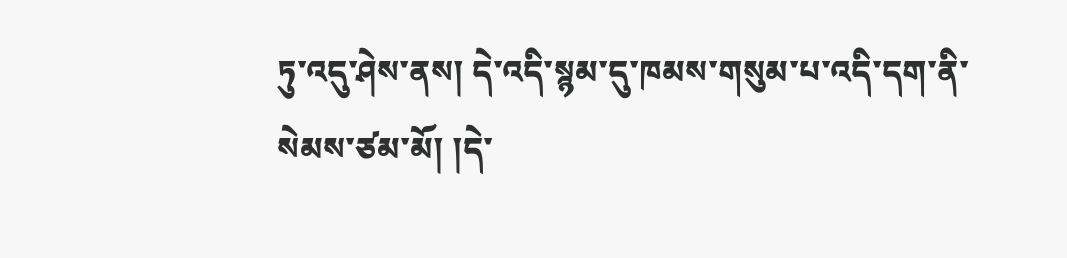ཏུ་འདུ་ཤེས་ནས། དེ་འདི་སྙམ་དུ་ཁམས་གསུམ་པ་འདི་དག་ནི་སེམས་ཙམ་མོ། །དེ་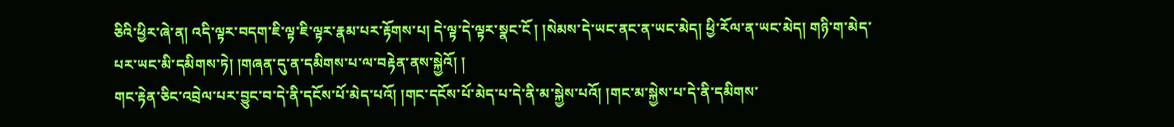ཅིའི་ཕྱིར་ཞེ་ན། འདི་ལྟར་བདག་ཇི་ལྟ་ཇི་ལྟར་རྣམ་པར་རྟོགས་པ། དེ་ལྟ་དེ་ལྟར་སྣང་ངོ ། །སེམས་དེ་ཡང་ནང་ན་ཡང་མེད། ཕྱི་རོལ་ན་ཡང་མེད། གཉི་ག་མེད་པར་ཡང་མི་དམིགས་ཏེ། །གཞན་དུ་ན་དམིགས་པ་ལ་བརྟེན་ནས་སྐྱེའོ། །
གང་རྟེན་ཅིང་འབྲེལ་པར་བྱུང་བ་དེ་ནི་དངོས་པོ་མེད་པའོ། །གང་དངོས་པོ་མེད་པ་དེ་ནི་མ་སྐྱེས་པའོ། །གང་མ་སྐྱེས་པ་དེ་ནི་དམིགས་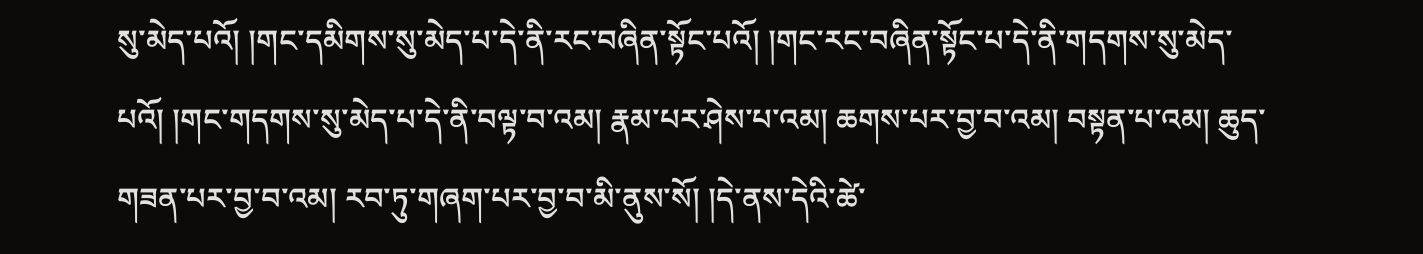སུ་མེད་པའོ། །གང་དམིགས་སུ་མེད་པ་དེ་ནི་རང་བཞིན་སྟོང་པའོ། །གང་རང་བཞིན་སྟོང་པ་དེ་ནི་གདགས་སུ་མེད་པའོ། །གང་གདགས་སུ་མེད་པ་དེ་ནི་བལྟ་བ་འམ། རྣམ་པར་ཤེས་པ་འམ། ཆགས་པར་བྱ་བ་འམ། བསྟན་པ་འམ། ཆུད་གཟན་པར་བྱ་བ་འམ། རབ་ཏུ་གཞག་པར་བྱ་བ་མི་ནུས་སོ། །དེ་ནས་དེའི་ཚེ་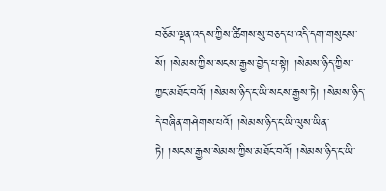བཅོམ་ལྡན་འདས་ཀྱིས་ཚིགས་སུ་བཅད་པ་འདི་དག་གསུངས་སོ། །སེམས་ཀྱིས་སངས་རྒྱས་བྱེད་པ་སྟེ། །སེམས་ཉིད་ཀྱིས་ཀྱང་མཐོང་བའོ། །སེམས་ཉིད་ང་ཡི་སངས་རྒྱས་ཏེ། །སེམས་ཉིད་དེ་བཞིན་གཤེགས་པའོ། །སེམས་ཉིད་ང་ཡི་ལུས་ཡིན་ཏེ། །སངས་རྒྱས་སེམས་ཀྱིས་མཐོང་བའོ། །སེམས་ཉིད་ང་ཡི་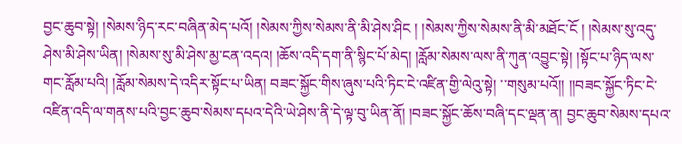བྱང་ཆུབ་སྟེ། །སེམས་ཉིད་རང་བཞིན་མེད་པའོ། །སེམས་ཀྱིས་སེམས་ནི་མི་ཤེས་ཤིང ། །སེམས་ཀྱིས་སེམས་ནི་མི་མཐོང་ངོ ། །སེམས་སུ་འདུ་ཤེས་མི་ཤེས་ཡིན། །སེམས་སུ་མི་ཤེས་མྱ་ངན་འདའ། །ཆོས་འདི་དག་ནི་སྙིང་པོ་མེད། །རློམ་སེམས་ལས་ནི་ཀུན་འབྱུང་སྟེ། །སྟོང་པ་ཉིད་ལས་གང་རློམ་པའི། །རློམ་སེམས་དེ་འདིར་སྟོང་པ་ཡིན། བཟང་སྐྱོང་གིས་ཞུས་པའི་ཏིང་ངེ་འཛིན་གྱི་ལེའུ་སྟེ། ་་གསུམ་པའོ།། །།བཟང་སྐྱོང་ཏིང་ངེ་འཛིན་འདི་ལ་གནས་པའི་བྱང་ཆུབ་སེམས་དཔའ་དེའི་ཡེ་ཤེས་ནི་དེ་ལྟ་བུ་ཡིན་ནོ། །བཟང་སྐྱོང་ཆོས་བཞི་དང་ལྡན་ན། བྱང་ཆུབ་སེམས་དཔའ་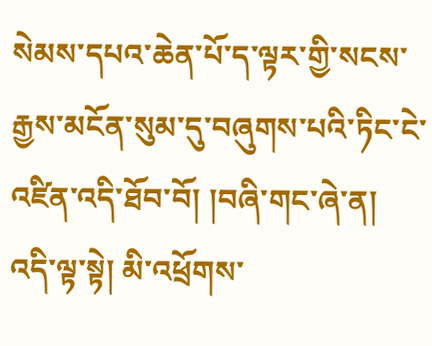སེམས་དཔའ་ཆེན་པོ་ད་ལྟར་གྱི་སངས་རྒྱས་མངོན་སུམ་དུ་བཞུགས་པའི་ཏིང་ངེ་འཛིན་འདི་ཐོབ་བོ། །བཞི་གང་ཞེ་ན། འདི་ལྟ་སྟེ། མི་འཕྲོགས་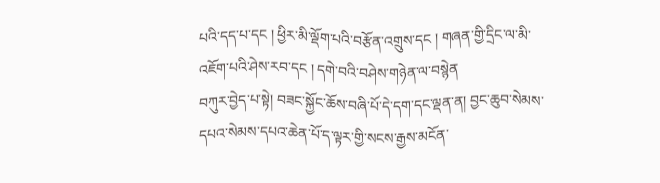པའི་དད་པ་དང ། ཕྱིར་མི་ལྡོག་པའི་བརྩོན་འགྲུས་དང ། གཞན་གྱི་དྲིང་ལ་མི་འཇོག་པའི་ཤེས་རབ་དང ། དགེ་བའི་བཤེས་གཉེན་ལ་བསྙེན
བཀུར་བྱེད་པ་སྟེ། བཟང་སྐྱོང་ཆོས་བཞི་པོ་དེ་དག་དང་ལྡན་ན། བྱང་ཆུབ་སེམས་དཔའ་སེམས་དཔའ་ཆེན་པོ་ད་ལྟར་གྱི་སངས་རྒྱས་མངོན་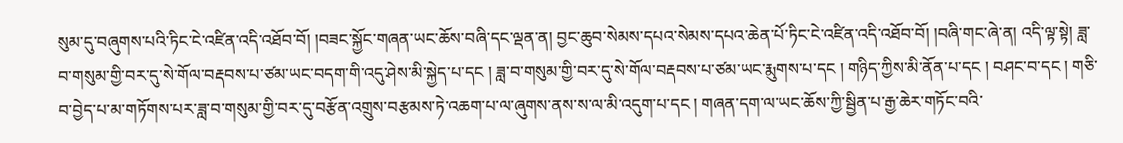སུམ་དུ་བཞུགས་པའི་ཏིང་ངེ་འཛིན་འདི་འཐོབ་བོ། །བཟང་སྐྱོང་གཞན་ཡང་ཆོས་བཞི་དང་ལྡན་ན། བྱང་ཆུབ་སེམས་དཔའ་སེམས་དཔའ་ཆེན་པོ་ཏིང་ངེ་འཛིན་འདི་འཐོབ་བོ། །བཞི་གང་ཞེ་ན། འདི་ལྟ་སྟེ། ཟླ་བ་གསུམ་གྱི་བར་དུ་སེ་གོལ་བརྡབས་པ་ཙམ་ཡང་བདག་གི་འདུ་ཤེས་མི་སྐྱེད་པ་དང ། ཟླ་བ་གསུམ་གྱི་བར་དུ་སེ་གོལ་བརྡབས་པ་ཙམ་ཡང་རྨུགས་པ་དང ། གཉིད་ཀྱིས་མི་ནོན་པ་དང ། བཤང་བ་དང ། གཅི་བ་བྱེད་པ་མ་གཏོགས་པར་ཟླ་བ་གསུམ་གྱི་བར་དུ་བརྩོན་འགྲུས་བརྩམས་ཏེ་འཆག་པ་ལ་ཞུགས་ནས་ས་ལ་མི་འདུག་པ་དང ། གཞན་དག་ལ་ཡང་ཆོས་ཀྱི་སྦྱིན་པ་རྒྱ་ཆེར་གཏོང་བའི་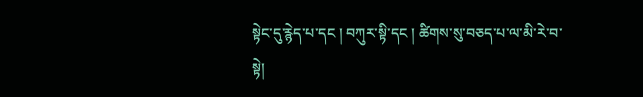སྟེང་དུ་རྙེད་པ་དང ། བཀུར་སྟི་དང ། ཚིགས་སུ་བཅད་པ་ལ་མི་རེ་བ་སྟེ།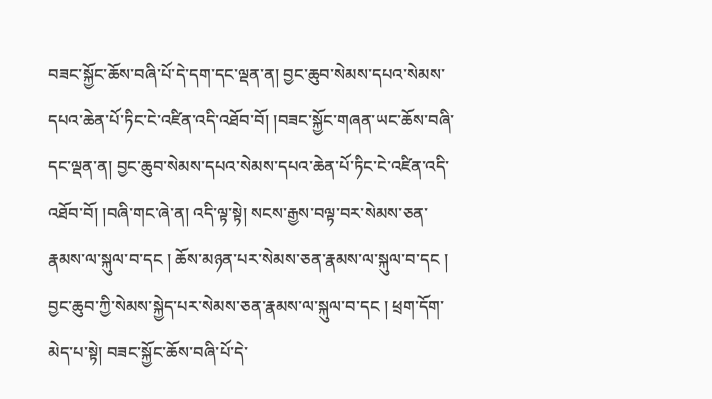བཟང་སྐྱོང་ཆོས་བཞི་པོ་དེ་དག་དང་ལྡན་ན། བྱང་ཆུབ་སེམས་དཔའ་སེམས་དཔའ་ཆེན་པོ་ཏིང་ངེ་འཛིན་འདི་འཐོབ་བོ། །བཟང་སྐྱོང་གཞན་ཡང་ཆོས་བཞི་དང་ལྡན་ན། བྱང་ཆུབ་སེམས་དཔའ་སེམས་དཔའ་ཆེན་པོ་ཏིང་ངེ་འཛིན་འདི་འཐོབ་བོ། །བཞི་གང་ཞེ་ན། འདི་ལྟ་སྟེ། སངས་རྒྱས་བལྟ་བར་སེམས་ཅན་རྣམས་ལ་སྐུལ་བ་དང ། ཆོས་མཉན་པར་སེམས་ཅན་རྣམས་ལ་སྐུལ་བ་དང ། བྱང་ཆུབ་ཀྱི་སེམས་སྐྱེད་པར་སེམས་ཅན་རྣམས་ལ་སྐུལ་བ་དང ། ཕྲག་དོག་མེད་པ་སྟེ། བཟང་སྐྱོང་ཆོས་བཞི་པོ་དེ་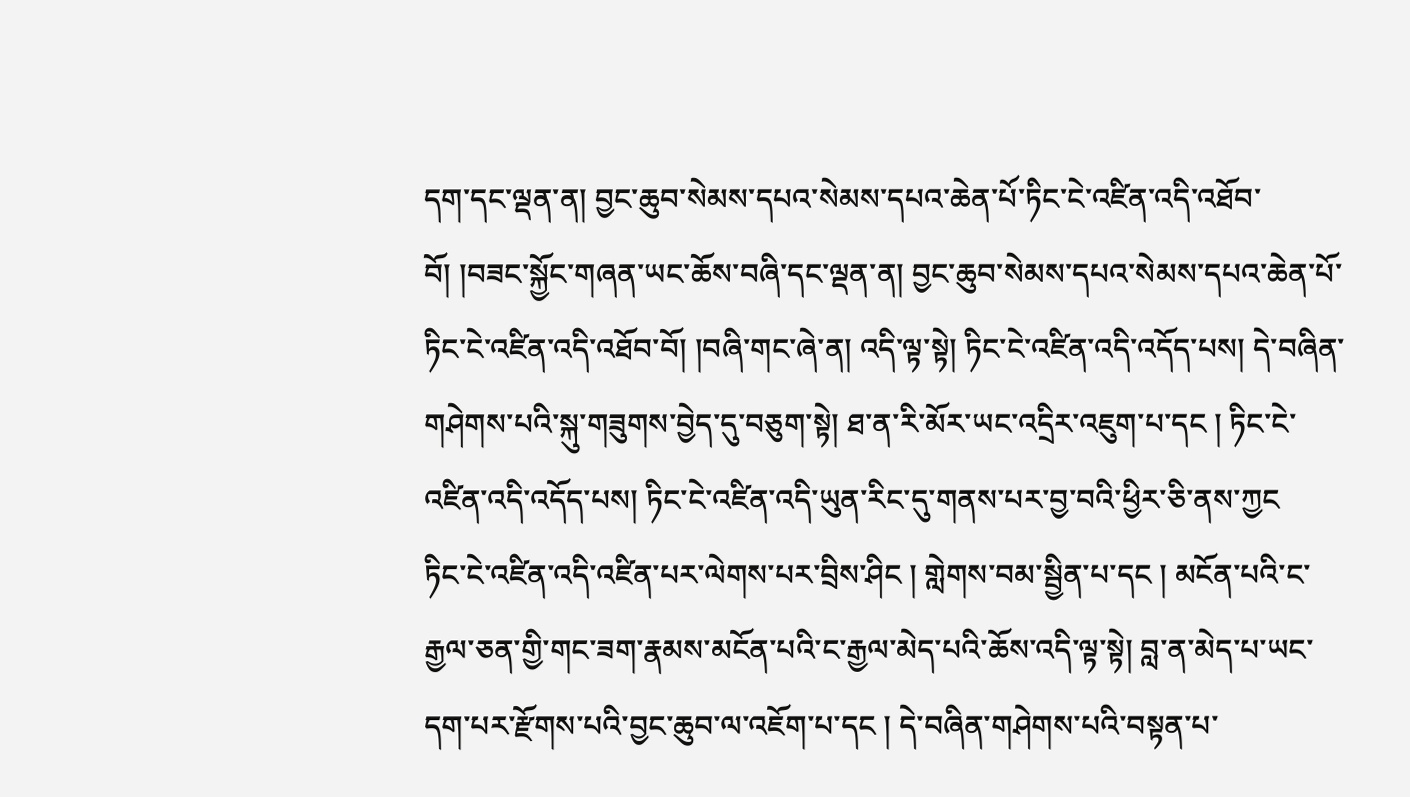དག་དང་ལྡན་ན། བྱང་ཆུབ་སེམས་དཔའ་སེམས་དཔའ་ཆེན་པོ་ཏིང་ངེ་འཛིན་འདི་འཐོབ་བོ། །བཟང་སྐྱོང་གཞན་ཡང་ཆོས་བཞི་དང་ལྡན་ན། བྱང་ཆུབ་སེམས་དཔའ་སེམས་དཔའ་ཆེན་པོ་ཏིང་ངེ་འཛིན་འདི་འཐོབ་བོ། །བཞི་གང་ཞེ་ན། འདི་ལྟ་སྟེ། ཏིང་ངེ་འཛིན་འདི་འདོད་པས། དེ་བཞིན་གཤེགས་པའི་སྐུ་གཟུགས་བྱེད་དུ་བཅུག་སྟེ། ཐ་ན་རི་མོར་ཡང་འདྲིར་འཇུག་པ་དང ། ཏིང་ངེ་འཛིན་འདི་འདོད་པས། ཏིང་ངེ་འཛིན་འདི་ཡུན་རིང་དུ་གནས་པར་བྱ་བའི་ཕྱིར་ཅི་ནས་ཀྱང
ཏིང་ངེ་འཛིན་འདི་འཛིན་པར་ལེགས་པར་བྲིས་ཤིང ། གླེགས་བམ་སྦྱིན་པ་དང ། མངོན་པའི་ང་རྒྱལ་ཅན་གྱི་གང་ཟག་རྣམས་མངོན་པའི་ང་རྒྱལ་མེད་པའི་ཆོས་འདི་ལྟ་སྟེ། བླ་ན་མེད་པ་ཡང་དག་པར་རྫོགས་པའི་བྱང་ཆུབ་ལ་འཇོག་པ་དང ། དེ་བཞིན་གཤེགས་པའི་བསྟན་པ་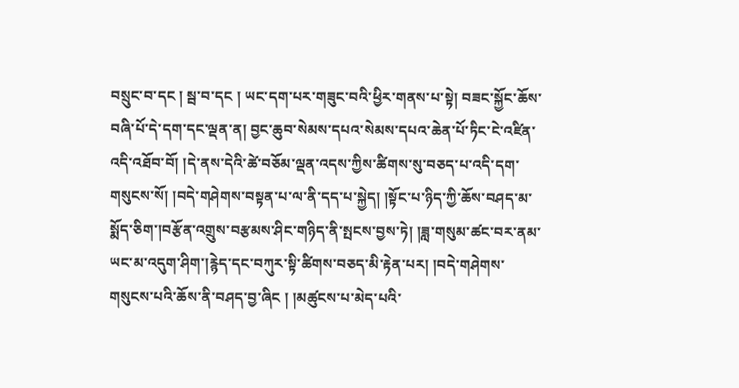བསྲུང་བ་དང ། སྦ་བ་དང ། ཡང་དག་པར་གཟུང་བའི་ཕྱིར་གནས་པ་སྟེ། བཟང་སྐྱོང་ཆོས་བཞི་པོ་དེ་དག་དང་ལྡན་ན། བྱང་ཆུབ་སེམས་དཔའ་སེམས་དཔའ་ཆེན་པོ་ཏིང་ངེ་འཛིན་འདི་འཐོབ་བོ། །དེ་ནས་དེའི་ཚེ་བཅོམ་ལྡན་འདས་ཀྱིས་ཚིགས་སུ་བཅད་པ་འདི་དག་གསུངས་སོ། །བདེ་གཤེགས་བསྟན་པ་ལ་ནི་དད་པ་སྐྱེད། །སྟོང་པ་ཉིད་ཀྱི་ཆོས་བཤད་མ་སྨོད་ཅིག་།བརྩོན་འགྲུས་བརྩམས་ཤིང་གཉིད་ནི་སྤངས་བྱས་ཏེ། །ཟླ་གསུམ་ཚང་བར་ནམ་ཡང་མ་འདུག་ཤིག་།རྙེད་དང་བཀུར་སྟི་ཚིགས་བཅད་མི་རྟེན་པར། །བདེ་གཤེགས་གསུངས་པའི་ཆོས་ནི་བཤད་བྱ་ཞིང ། །མཚུངས་པ་མེད་པའི་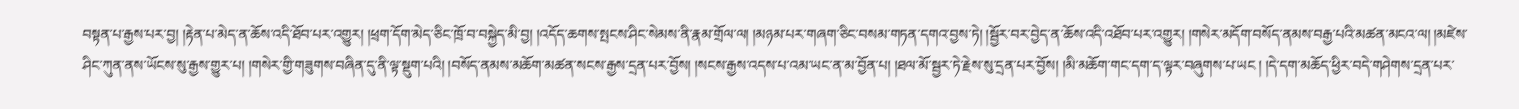བསྟན་པ་རྒྱས་པར་བྱ། །རྟེན་པ་མེད་ན་ཆོས་འདི་ཐོབ་པར་འགྱུར། །ཕྲག་དོག་མེད་ཅིང་ཁྲོ་བ་བསྐྱེད་མི་བྱ། །འདོད་ཆགས་སྤངས་ཤིང་སེམས་ནི་རྣམ་གྲོལ་ལ། །མཉམ་པར་གཞག་ཅིང་བསམ་གཏན་དགའ་བྱས་ཏེ། །སྦྱོར་བར་བྱེད་ན་ཆོས་འདི་འཐོབ་པར་འགྱུར། །གསེར་མདོག་བསོད་ནམས་བརྒྱ་པའི་མཚན་མངའ་ལ། །མཛེས་ཤིང་ཀུན་ནས་ཡོངས་སུ་རྒྱས་གྱུར་པ། །གསེར་གྱི་གཟུགས་བཞིན་དུ་ནི་ལྟ་སྡུག་པའི། །བསོད་ནམས་མཆོག་མཚན་སངས་རྒྱས་དྲན་པར་བྱོས། །སངས་རྒྱས་འདས་པ་འམ་ཡང་ན་མ་བྱོན་པ། །ཐལ་མོ་སྦྱར་ཏེ་རྗེས་སུ་དྲན་པར་བྱོས། །མི་མཆོག་གང་དག་ད་ལྟར་བཞུགས་པ་ཡང ། །དེ་དག་མཆོད་ཕྱིར་བདེ་གཤེགས་དྲན་པར་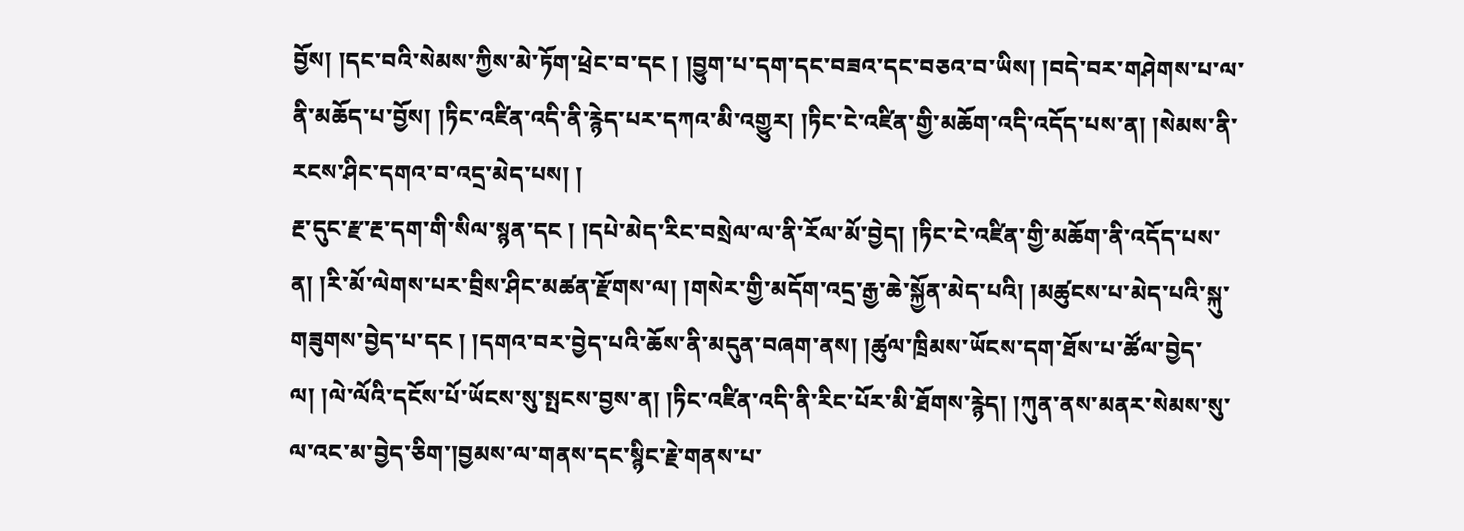བྱོས། །དང་བའི་སེམས་ཀྱིས་མེ་ཏོག་ཕྲེང་བ་དང ། །བྱུག་པ་དག་དང་བཟའ་དང་བཅའ་བ་ཡིས། །བདེ་བར་གཤེགས་པ་ལ་ནི་མཆོད་པ་བྱོས། །ཏིང་འཛིན་འདི་ནི་རྙེད་པར་དཀའ་མི་འགྱུར། །ཏིང་ངེ་འཛིན་གྱི་མཆོག་འདི་འདོད་པས་ན། །སེམས་ནི་རངས་ཤིང་དགའ་བ་འདྲ་མེད་པས། །
རྔ་དུང་རྫ་རྔ་དག་གི་སིལ་སྙན་དང ། །དཔེ་མེད་རིང་བསྲེལ་ལ་ནི་རོལ་མོ་བྱེད། །ཏིང་ངེ་འཛིན་གྱི་མཆོག་ནི་འདོད་པས་ན། །རི་མོ་ལེགས་པར་བྲིས་ཤིང་མཚན་རྫོགས་ལ། །གསེར་གྱི་མདོག་འདྲ་རྒྱ་ཆེ་སྐྱོན་མེད་པའི། །མཚུངས་པ་མེད་པའི་སྐུ་གཟུགས་བྱེད་པ་དང ། །དགའ་བར་བྱེད་པའི་ཆོས་ནི་མདུན་བཞག་ནས། །ཚུལ་ཁྲིམས་ཡོངས་དག་ཐོས་པ་ཚོལ་བྱེད་ལ། །ལེ་ལོའི་དངོས་པོ་ཡོངས་སུ་སྤངས་བྱས་ན། །ཏིང་འཛིན་འདི་ནི་རིང་པོར་མི་ཐོགས་རྙེད། །ཀུན་ནས་མནར་སེམས་སུ་ལ་འང་མ་བྱེད་ཅིག་།བྱམས་ལ་གནས་དང་སྙིང་རྗེ་གནས་པ་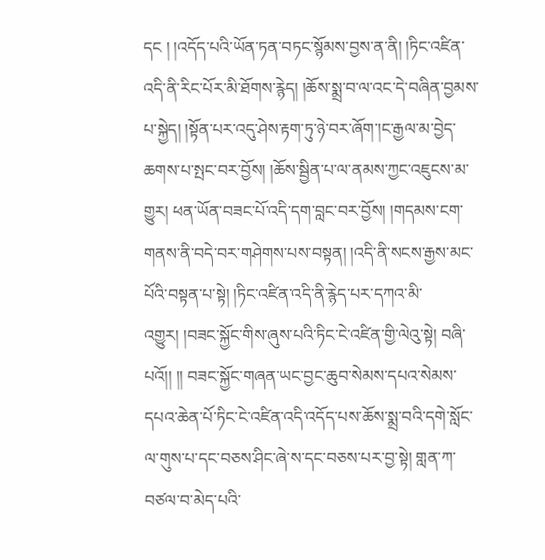དང ། །འདོད་པའི་ཡོན་ཏན་བཏང་སྙོམས་བྱས་ན་ནི། །ཏིང་འཛིན་འདི་ནི་རིང་པོར་མི་ཐོགས་རྙེད། །ཆོས་སྨྲ་བ་ལ་འང་དེ་བཞིན་བྱམས་པ་སྐྱེད། །སྟོན་པར་འདུ་ཤེས་རྟག་ཏུ་ཉེ་བར་ཞོག་།ང་རྒྱལ་མ་བྱེད་ཆགས་པ་སྤང་བར་བྱོས། །ཆོས་སྦྱིན་པ་ལ་ནམས་ཀྱང་འཇུངས་མ་གྱུར། ཕན་ཡོན་བཟང་པོ་འདི་དག་བླང་བར་བྱོས། །གདམས་ངག་གནས་ནི་བདེ་བར་གཤེགས་པས་བསྟན། །འདི་ནི་སངས་རྒྱས་མང་པོའི་བསྟན་པ་སྟེ། །ཏིང་འཛིན་འདི་ནི་རྙེད་པར་དཀའ་མི་འགྱུར། །བཟང་སྐྱོང་གིས་ཞུས་པའི་ཏིང་ངེ་འཛིན་གྱི་ལེའུ་སྟེ། བཞི་པའོ།། །། བཟང་སྐྱོང་གཞན་ཡང་བྱང་ཆུབ་སེམས་དཔའ་སེམས་དཔའ་ཆེན་པོ་ཏིང་ངེ་འཛིན་འདི་འདོད་པས་ཆོས་སྨྲ་བའི་དགེ་སློང་ལ་གུས་པ་དང་བཅས་ཤིང་ཞེ་ས་དང་བཅས་པར་བྱ་སྟེ། གླན་ཀ་བཙལ་བ་མེད་པའི་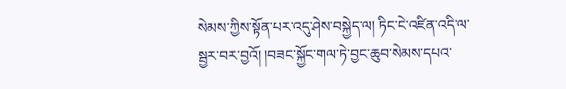སེམས་ཀྱིས་སྟོན་པར་འདུ་ཤེས་བསྐྱེད་ལ། ཏིང་ངེ་འཛིན་འདི་ལ་སྦྱར་བར་བྱའོ། །བཟང་སྐྱོང་གལ་ཏེ་བྱང་ཆུབ་སེམས་དཔའ་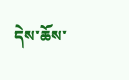དེས་ཆོས་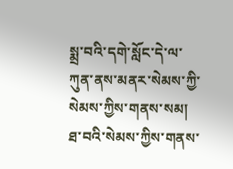སྨྲ་བའི་དགེ་སློང་དེ་ལ་ཀུན་ནས་མནར་སེམས་ཀྱི་སེམས་ཀྱིས་གནས་སམ། ཐ་བའི་སེམས་ཀྱིས་གནས་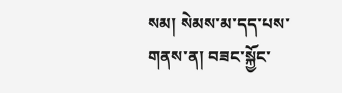སམ། སེམས་མ་དད་པས་གནས་ན། བཟང་སྐྱོང་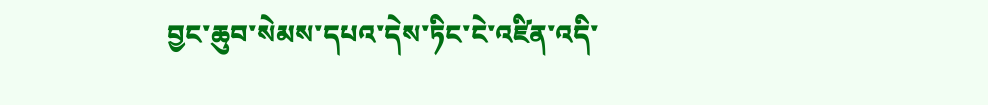བྱང་ཆུབ་སེམས་དཔའ་དེས་ཏིང་ངེ་འཛིན་འདི་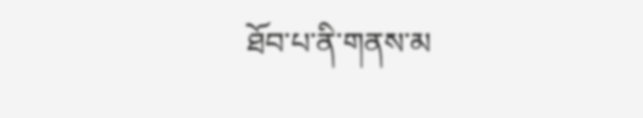ཐོབ་པ་ནི་གནས་མ